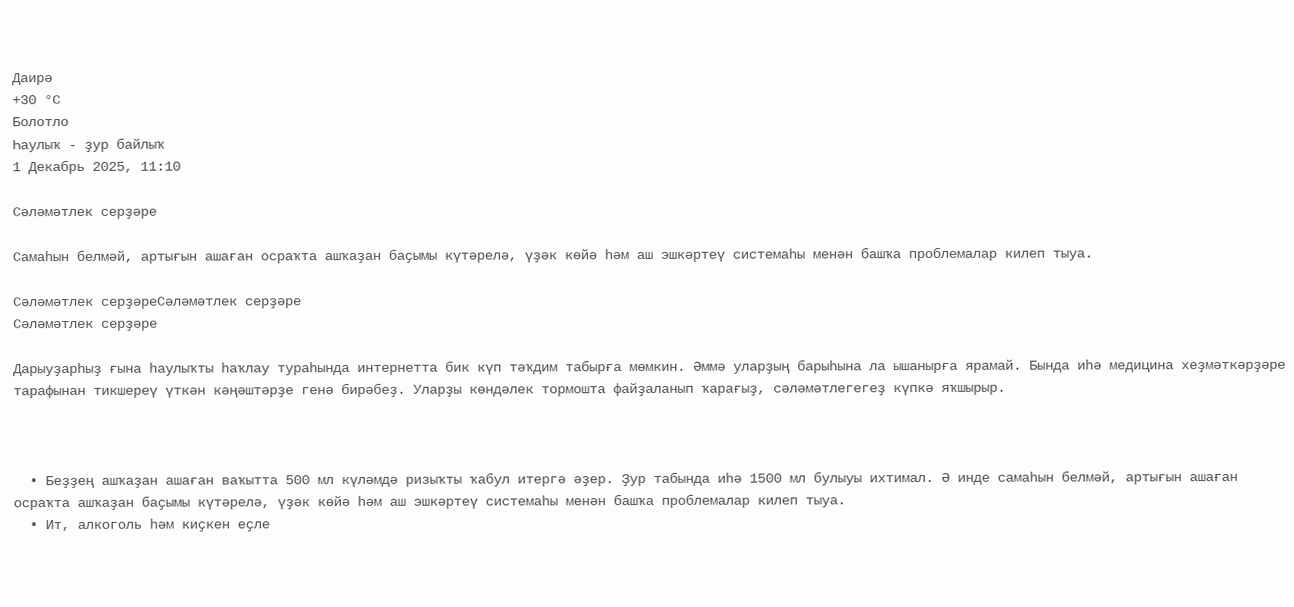Даирә
+30 °С
Болотло
Һаулыҡ - ҙур байлыҡ
1 Декабрь 2025, 11:10

Сәләмәтлек серҙәре

Самаһын белмәй, артығын ашаған осраҡта ашҡаҙан баҫымы күтәрелә, үҙәк көйә һәм аш эшкәртеү системаһы менән башҡа проблемалар килеп тыуа.

Сәләмәтлек серҙәреСәләмәтлек серҙәре
Сәләмәтлек серҙәре

Дарыуҙарһыҙ ғына һаулыҡты һаҡлау тураһында интернетта бик күп тәҡдим табырға мөмкин. Әммә уларҙың барыһына ла ышанырға ярамай. Бында иһә медицина хеҙмәткәрҙәре тарафынан тикшереү үткән кәңәштәрҙе генә бирәбеҙ. Уларҙы көндәлек тормошта файҙаланып ҡарағыҙ, сәләмәтлегегеҙ күпкә яҡшырыр.



  • Беҙҙең ашҡаҙан ашаған ваҡытта 500 мл күләмдә ризыҡты ҡабул итергә әҙер. Ҙур табында иһә 1500 мл булыуы ихтимал. Ә инде самаһын белмәй, артығын ашаған осраҡта ашҡаҙан баҫымы күтәрелә, үҙәк көйә һәм аш эшкәртеү системаһы менән башҡа проблемалар килеп тыуа.
  • Ит, алкоголь һәм киҫкен еҫле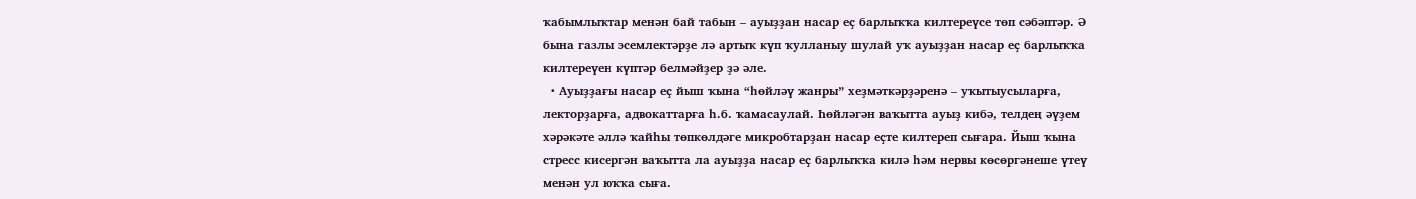ҡабымлыҡтар менән бай табын – ауыҙҙан насар еҫ барлыҡҡа килтереүсе төп сәбәптәр. Ә бына газлы эсемлектәрҙе лә артыҡ күп ҡулланыу шулай уҡ ауыҙҙан насар еҫ барлыҡҡа килтереүен күптәр белмәйҙер ҙә әле.
  • Ауыҙҙағы насар еҫ йыш ҡына “һөйләү жанры” хеҙмәткәрҙәренә – уҡытыусыларға, лекторҙарға, адвокаттарға һ.б. ҡамасаулай. Һөйләгән ваҡытта ауыҙ кибә, телдең әүҙем хәрәкәте әллә ҡайһы төпкөлдәге микробтарҙан насар еҫте килтереп сығара. Йыш ҡына стресс кисергән ваҡытта ла ауыҙҙа насар еҫ барлыҡҡа килә һәм нервы көсөргәнеше үтеү менән ул юҡҡа сыға.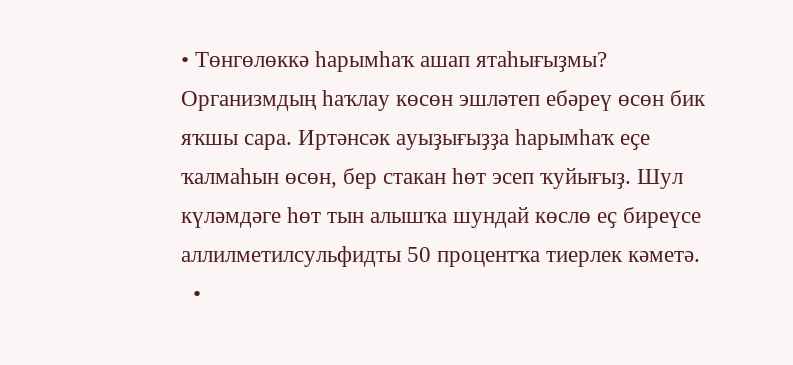• Төнгөлөккә һарымһаҡ ашап ятаһығыҙмы? Организмдың һаҡлау көсөн эшләтеп ебәреү өсөн бик яҡшы сара. Иртәнсәк ауыҙығыҙҙа һарымһаҡ еҫе ҡалмаһын өсөн, бер стакан һөт эсеп ҡуйығыҙ. Шул күләмдәге һөт тын алышҡа шундай көслө еҫ биреүсе аллилметилсульфидты 50 процентҡа тиерлек кәметә.
  •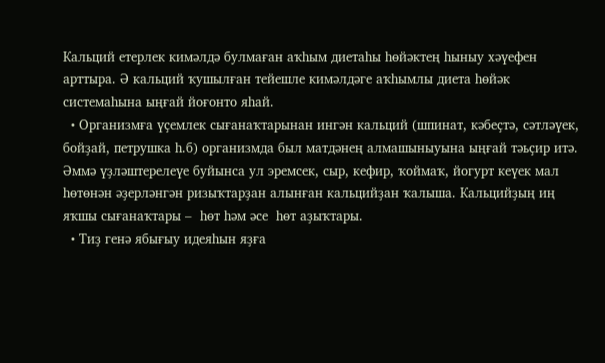Кальций етерлек кимәлдә булмаған аҡһым диетаһы һөйәктең һыныу хәүефен арттыра. Ә кальций ҡушылған тейешле кимәлдәге аҡһымлы диета һөйәк системаһына ыңғай йоғонто яһай.
  • Организмға үҫемлек сығанаҡтарынан ингән кальций (шпинат, кәбеҫтә, сәтләүек, бойҙай, петрушка һ.б) организмда был матдәнең алмашыныуына ыңғай тәьҫир итә. Әммә үҙләштерелеүе буйынса ул эремсек, сыр, кефир, ҡоймаҡ, йогурт кеүек мал һөтөнән әҙерләнгән ризыҡтарҙан алынған кальцийҙан ҡалыша. Кальцийҙың иң яҡшы сығанаҡтары –  һөт һәм әсе  һөт аҙыҡтары.
  • Тиҙ генә ябығыу идеяһын яҙға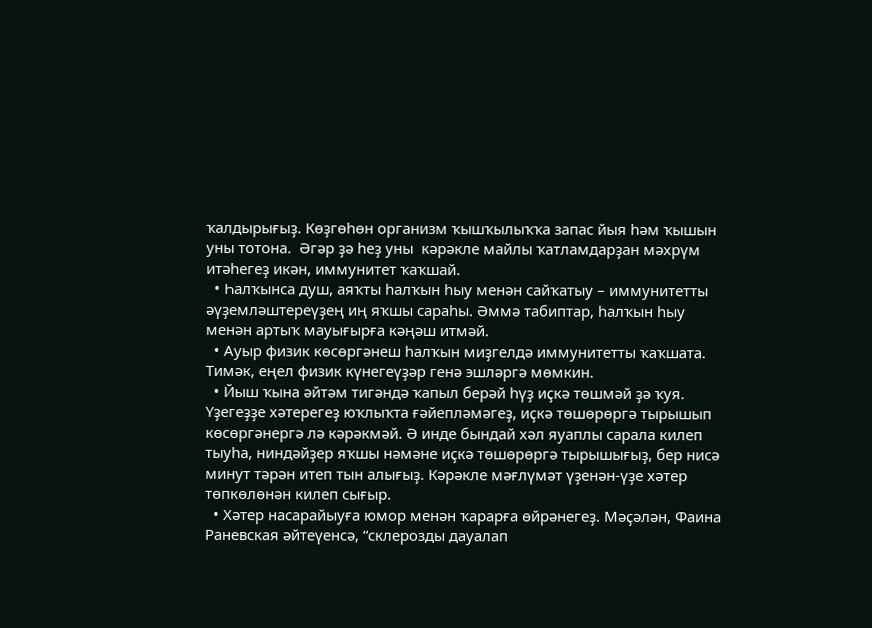ҡалдырығыҙ. Көҙгөһөн организм ҡышҡылыҡҡа запас йыя һәм ҡышын уны тотона.  Әгәр ҙә һеҙ уны  кәрәкле майлы ҡатламдарҙан мәхрүм итәһегеҙ икән, иммунитет ҡаҡшай.
  • Һалҡынса душ, аяҡты һалҡын һыу менән сайҡатыу – иммунитетты әүҙемләштереүҙең иң яҡшы сараһы. Әммә табиптар, һалҡын һыу менән артыҡ мауығырға кәңәш итмәй.
  • Ауыр физик көсөргәнеш һалҡын миҙгелдә иммунитетты ҡаҡшата. Тимәк, еңел физик күнегеүҙәр генә эшләргә мөмкин.
  • Йыш ҡына әйтәм тигәндә ҡапыл берәй һүҙ иҫкә төшмәй ҙә ҡуя. Үҙегеҙҙе хәтерегеҙ юҡлыҡта ғәйепләмәгеҙ, иҫкә төшөрөргә тырышып көсөргәнергә лә кәрәкмәй. Ә инде бындай хәл яуаплы сарала килеп тыуһа, ниндәйҙер яҡшы нәмәне иҫкә төшөрөргә тырышығыҙ, бер нисә минут тәрән итеп тын алығыҙ. Кәрәкле мәғлүмәт үҙенән-үҙе хәтер төпкөлөнән килеп сығыр.
  • Хәтер насарайыуға юмор менән ҡарарға өйрәнегеҙ. Мәҫәлән, Фаина Раневская әйтеүенсә, “склерозды дауалап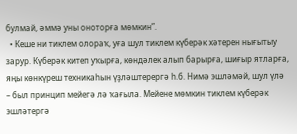булмай, әммә уны оноторға мөмкин”.
  • Кеше ни тиклем олораҡ, уға шул тиклем күберәк хәтерен нығытыу зарур. Күберәк китеп уҡырға, көндәлек алып барырға, шиғыр ятларға, яңы көнкүреш техникаһын үҙләштерергә һ.б. Нимә эшләмәй, шул үлә – был принцип мейегә лә ҡағыла. Мейене мөмкин тиклем күберәк эшләтергә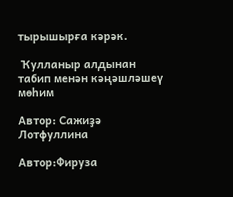тырышырға кәрәк.

 Ҡулланыр алдынан табип менән кәңәшләшеү мөһим

Автор: Сажиҙә Лотфуллина

Автор:Фируза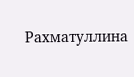Рахматуллина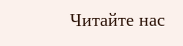Читайте нас